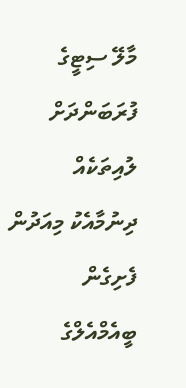މާލޭ ސިޓީގެ ފުރަބަންދަށް ލުއިތަކެއް ދިނުމާއެކު މިއަދުން ފެށިގެން ބީއެމްއެލްގެ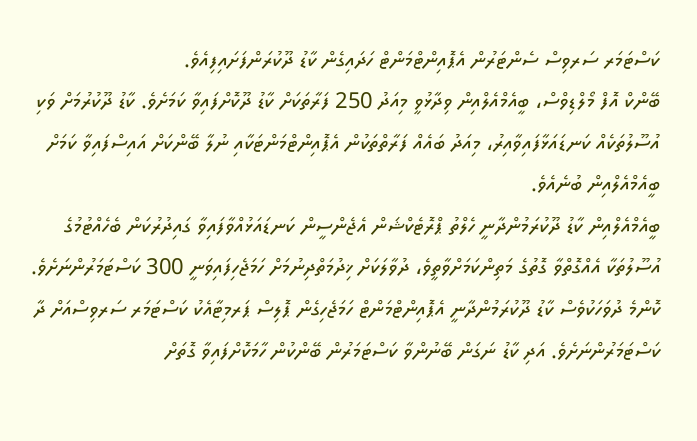ކަސްޓަމަރ ސަރވިސް ސެންޓަރުން އެޕޮއިންޓްމަންޓް ހަދައިގެން ކާޑު ދޫކުރަންފަށައިފިއެވެ.
ބޭންކް އޮފް މޯލްޑިވްސް، ބީއެމްއެލްއިން ވިދާޅުވީ މިއަދު 250 ފަރާތަކަށް ކާޑު ދޫކޮށްފައިވާ ކަމަށެވެ. ކާޑު ދޫކުރުމަށް ވަކި އުސޫލުތަކެއް ކަނޑައަޅާފައިވާއިރު، މިއަދު ބައެއް ފަރާތްތަކުން އެޕޮއިންޓްމަންޓަކާއި ނުލާ ބޭންކަށް އައިސްފައިވާ ކަމަށް ބީއެމްއެލްއިން ބުނެއެވެ.
ބީއެމްއެލްއިން ކާޑު ދޫކުރަމުންދާނީ ހެލްތު ޕްރޮޓެކްޝަން އެޖެންސީން ކަނޑައަޅުއްވާފައިވާ ގައިދުރުކަން ބެހެއްޓުމުގެ އުސޫލުތަކާ އެއްގޮތްވާ ގޮތުގެ މަތިންކަމަށްވާތީވެ، ދުވާލަކަށް ޚިދުމަތްދިނުމަށް ހަމަޖެހިފައިވަނީ 300 ކަސްޓަމަރުންނަށެވެ.
ކޮންމެ ދުވަހަކުވެސް ކާޑު ދޫކުރަމުންދާނީ އެޕޮއިންޓްމަންޓް ހަމަޖެހިގެން ޕޮލިސް ޕަރމިޓާއެކު ކަސްޓަމަރ ސަރވިސްއަށް ދާ ކަސްޓަމަރުންނަށެވެ. އަދި ކާޑު ނަގަން ބޭނުންވާ ކަސްޓަމަރުން ބޭންކުން ހާމަކޮށްފައިވާ ގޮތަށް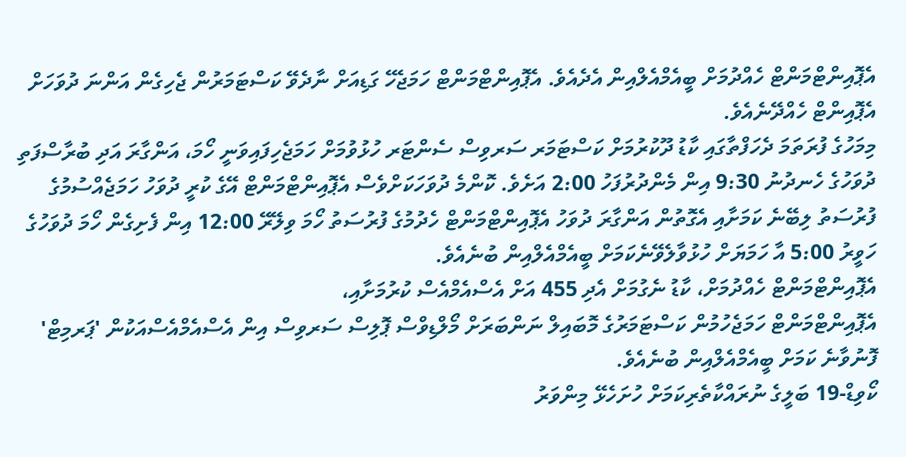އެޕޮއިންޓްމަންޓް ހެއްދުމަށް ބީއެމްއެލްއިން އެދެއެވެ. އެޕޮއިންޓްމަންޓް ހަމަޖެހޭ ގަޑިއަށް ނާދެވޭ ކަސްޓަމަރުން ޖެހިގެން އަންނަ ދުވަހަށް އެޕޮއިންޓް ހެއްދޭނެއެވެ.
މިމަހުގެ ފުރަތަމަ ދެހަފްތާގައި ކާޑު ދޫކުރުމަށް ކަސްޓަމަރ ސަރވިސް ސެންޓަރ ހުޅުވުމަށް ހަމަޖެހިފައިވަނީ ހޯމަ، އަންގާރަ އަދި ބުރާސްފަތި ދުވަހުގެ ހެނދުނު 9:30 އިން މެންދުރުފަހު 2:00 އަށެވެ. ކޮންމެ ދުވަހަކަށްވެސް އެޕޮއިންޓްމަންޓް އޭގެ ކުރީ ދުވަހު ހަމަޖެއްސުމުގެ ފުރުސަތު ލިބޭނެ ކަމަށާއި އެގޮތުން އަންގާރަ ދުވަހު އެޕޮއިންޓްމަންޓް ހެދުމުގެ ފުރުސަތު ހޯމަ ވިލޭރޭ 12:00 އިން ފެށިގެން ހޯމަ ދުވަހުގެ ހަވީރު 5:00 އާ ހަމަޔަށް ހުޅުވާލެވޭނެކަމަށް ބީއެމްއެލްއިން ބުނެއެވެ.
އެޕޮއިންޓްމަންޓް ހެއްދުމަށް، ކާޑު ނެގުމަށް އެދި 455 އަށް އެސްއެމްއެސް ކުރުމަށާއި،
އެޕޮއިންޓްމަންޓް ހަމަޖެހުމުން ކަސްޓަމަރުގެ މޮބައިލް ނަންބަރަށް މޯލްޑިވްސް ޕޮލިސް ސަރވިސް އިން އެސްއެމްއެސްއަކުން 'ޕަރމިޓް' ފޮނުވާނެ ކަމަށް ބީއެމްއެލްއިން ބުނެއެވެ.
ކޯވިޑް-19 ބަލީގެ ނުރައްކާތެރިކަމަށް ހުށަހެޅޭ މިންވަރު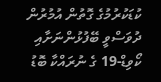ކުޑަކުރުމުގެ ގޮތުން އުމުރުން ދުވަސްވީ ބޭފުޅުންނަށާއި ކޯވިޑް-19 ގެ ނުރައްކާ ބޮޑު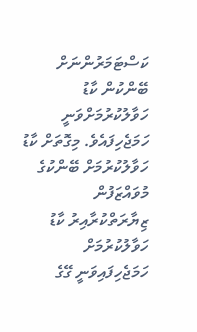ކަސްޓަމަރުންނަށް ބޭންކުން ކާޑު ހަވާލުކުރުމަށްވަނީ ހަމަޖެހިފައެވެ. މިގޮތަށް ކާޑު ހަވާލުކުރުމަށް ބޭންކުގެ މުވައްޒަފުން ޒިޔާރަތްކުރާއިރު ކާޑު ހަވާލުކުރުމަށް ހަމަޖެހިފައިވަނީ ގޭގެ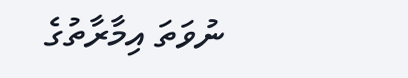ނުވަތަ އިމާރާތުގެ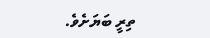ތިރީ ބަޔަށެވެ.